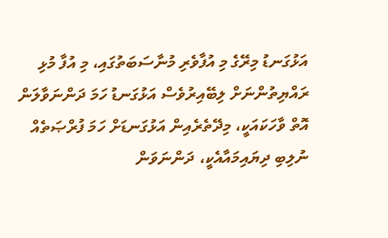އަޅުގަނޑު މިރޭގެ މި އުފާވެރި މުނާސަބަތުގައި، މި އުފާ މުޅި ރައްޔިތުންނަށް ލިބޭއިރުވެސް އަޅުގަނޑު ހަމަ ދަންނަވާލަން އޮތް ވާހަކައަކީ، މިދޭތެރެއިން އަޅުގަނޑަށް ހަމަ ފުރްޞަތެއް ނުލިބި ދިޔައިމައާއެކީ، ދަންނަވަން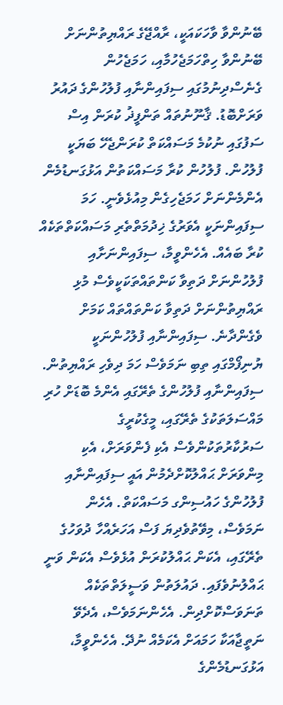ބޭނުންވާ ވާހަކައަކީ، ރާއްޖޭގެ ރައްޔިތުންނަށް ބޭނުންވާ ހިތްހަމަޖެހުމާއި، ހަމަޖެހުން ގެނެސްދިނުމުގައި ސިފައިންނާއި ފުލުހުންގެ ދައުރު ވަރަށްބޮޑު. ޤާނޫނުތައް ތަންފީޛު ކުރަން އިސް ސަފުގައި ނުކުމެ މަސައްކަތް ކުރަންޖެހޭ ބަޔަކީ ފުލުހުން. ފުލުހުން ކުރާ މަސައްކަތުން އަޅުގަނޑުމެން އެންމެންނަށް ހަމަޖެހިގެން މިއުޅެވެނީ. ހަމަ ސިފައިންނަކީ އެވަރުގެ ޚިދުމަތްތެރި މަސައްކަތްތަކެއް ކުރާ ބައެއް. އެހެންވީމާ، ސިފައިންނަށާއި ފުލުހުންނަށް ދަތިވާ ކަންތައްތަކަކީވެސް މުޅި ރައްޔިތުންނަށް ދަތިވާ ކަންތައްތައް ކަމަށް ވެގެންދާނެ. ސިފައިންނާއި ފުލުހުންނަކީ ޔުނިފޯމްގައި ތިބި ނަމަވެސް ހަމަ ދިވެހި ރައްޔިތުން. ސިފައިންނާއި ފުލުހުންގެ ތެރޭގައި އެންމެ ބޮޑަށް ހުރި މައްސަލަތަކުގެ ތެރޭގައި، މީގެކުރީގެ ސަރުކާރުތަކުންވެސް އެކި ފެންވަރަށް، އެކި މިންވަރަށް ޙައްލުކޮށްދެމުން އައީ ސިފައިންނާއި ފުލުހުންގެ ހައުސިންގ މަސައްކަތް. އެހެން ނަމަވެސް، މިވޭތުވެދިޔަ ފަސް އަހަރެއްހާ ދުވަހުގެ ތެރޭގައި، އެކަން ޙައްލުކުރަން އުޅެވެސް އެކަން ވަނީ ޙައްލުނުވެފައި. ދައުލަތުން ވަސީލަތްތަކެއް ތަނަވަސްކޮށްދިން. އެހެންނަމަވެސް، އެދެވޭ ނަތީޖާއަކާ ހަމައަށް އެކަމެއް ނުދޭ. އެހެންވީމާ، އަޅުގަނޑުމެންގެ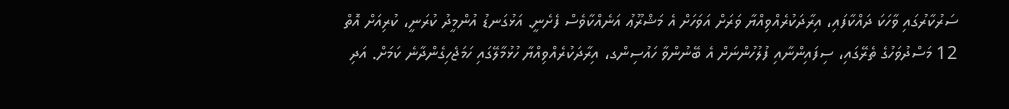ސަރުކާރުގައި ވާހަކަ ދައްކާފައި، އިރާދަކުރެއްވިއްޔާ ވަރަށް އަވަހަށް އެ މަޝްރޫޢު އަނެއްކާވެސް ފެށެނީ. އަޅުގަނޑު އުންމީދު ކުރަނީ، ކުރިއަށް އޮތް 12 މަސްދުވަހުގެ ތެރޭގައި، ސިފައިންނާއި ފުލުހުންނަށް އެ ބޭނުންވާ ހައުސިންގ، އިރާދަކުރެއްވިއްޔާ ހުޅުމާލޭގައި ހަމަޖެހިގެންދާނެ ކަމަށް. އަދި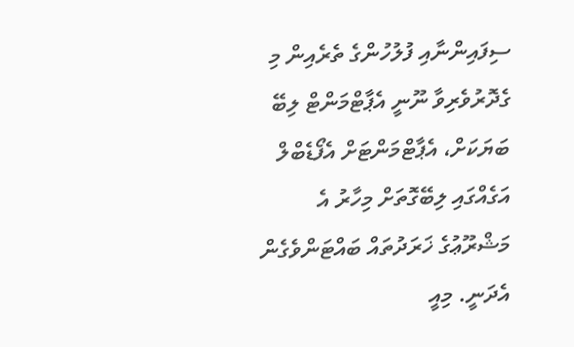ސިފައިންނާއި ފުލުހުންގެ ތެރެއިން މި ގެދޮރުވެރިވާ ނޫނީ އެޕާޓްމަންޓް ލިބޭ ބަޔަކަށް، އެޕާޓްމަންޓަށް އެފޯޑެބްލް އަގެއްގައި ލިބޭގޮތަށް މިހާރު އެ މަޝްރޫޢުގެ ޚަރަދުތައް ބައްޓަންވެގެން އެދަނީ. މިއީ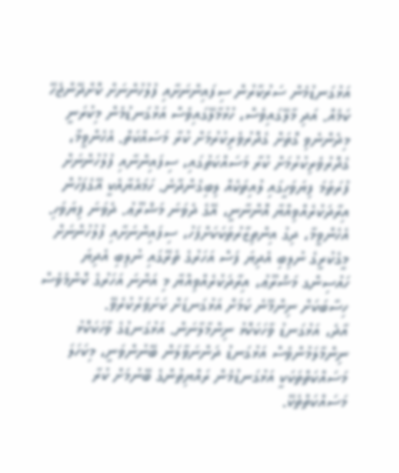އަޅުގަނޑުމެން ސަރުކާރުން ސިފައިންނަށާއި ފުލުހުންނަށް ކޮށްދޭންޖެހޭ ކަމެއް. އަދި މާލޭގައިވެސް، ހުޅުމާލޭގައިވެސް އަޅުގަނޑުމެން މިކުރަނީ މިދެންނެވި ގޮތަށް ގެދޮރުވެރިކުރުމަށް ކުރާ މަސައްކަތް. އެހެންވީމާ، ގެދޮރުވެރިކުރުމަށް ކުރާ މަސައްކަތުގައި، ސިފައިންނާއި ފުލުހުންނަށް ފުރަތަމަ ފިޔަވަހީގައި ލުއިތަކެއް ލިބިގެންދާނެ. ހަމައެޔާއެކީ އޭގެފަހުން އިރާދަކުރެއްވިއްޔާ އޮންނާނީ، އޭގެ ދެވަނަ މަޝްރޫޢު. ދެވަނަ ފިޔަވަހި. އެހެންވީމާ، ދިގު އިންތިޒާރުތަކަކަށްފަހު، ސިފައިންނަށާއި ފުލުހުންނަށް މީގެކުރީގެ ނުލިބި އެދިޔަ ފަސް އަހަރުގެ ތެރޭގައި ނުލިބި އެދިޔަ ހައުސިންގ މަޝްރޫޢު، އިރާދަކުރެއްވިއްޔާ މި އަންނަ އަހަރުގެ ކޮންމެވެސް ހިސާބަކަށް ނިންމޭނެ ކަމަށް އަޅުގަނޑަށް ކަށަވަރުކުރެވޭ.
އާދެ، އަޅުގަނޑު ވާހަކަކޮޅު ނިންމާލާނަން. އަޅުގަނޑުގެ ވާހަކަކޮޅު ނިންމާލަމުންވެސް އަޅުގަނޑު ދަންނަވާލަން ބޭނުންވަނީ، މިކަހަލަ މަސައްކަތްތަކަކީ އަޅުގަނޑުމެން ރައްޔިތުންގެ ބޭނުމަށް ކުރާ މަސައްކަތްތެކޭ.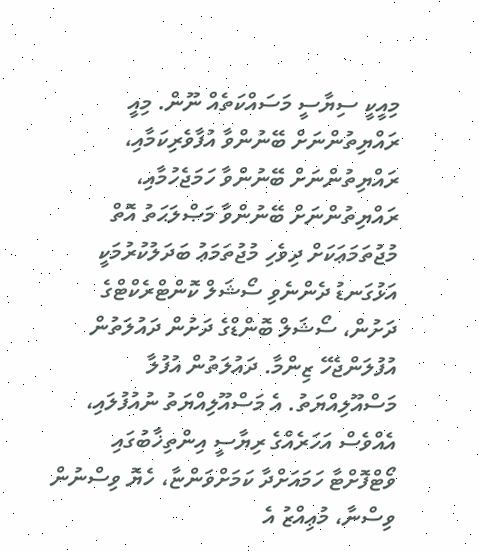މިއީކީ ސިޔާސީ މަސައްކަތެއް ނޫން. މިއީ ރައްޔިތުންނަށް ބޭނުންވާ އުފާވެރިކަމާއި، ރައްޔިތުންނަށް ބޭނުންވާ ހަމަޖެހުމާއި، ރައްޔިތުންނަށް ބޭނުންވާ މަޞްލަޙަތު އޮތް މުޖުތަމަޢަކަށް ދިވެހި މުޖުތަމަޢު ބަދަލުކުރުމަކީ އަޅުގަނޑު ދެންނެވި ސޯޝަލް ކޮންޓްރެކްޓްގެ ދަށުން، ސޯޝަލް ބޮންޑްގެ ދަށުން ދައުލަތުން އުފުލަންޖެހޭ ޒިންމާ. ދައުލަތުން އުފުލާ މަސްއޫލިއްޔަތު. އެ މަސްއޫލިއްޔަތު ނުއުފުލައި، އެއްވެސް އަހަރެއްގެ ރިޔާސީ އިންތިޚާބުގައި ވޯޓްފޮށްޓާ ހަމައަށްދާ ކަމަށްވަންޏާ، ހެޔޮ ވިސްނުން ވިސްނާ، މުޢިއްޒު އެ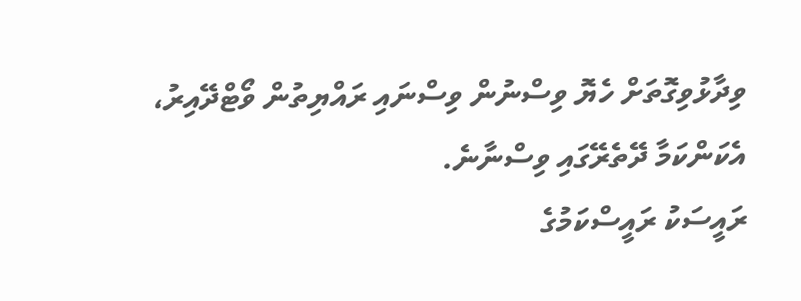ވިދާޅުވިގޮތަށް ހެޔޮ ވިސްނުން ވިސްނައި ރައްޔިތުން ވޯޓްދޭއިރު، އެކަންކަމާ ދޭތެރޭގައި ވިސްނާނެ.
ރައީސަކު ރައީސްކަމުގެ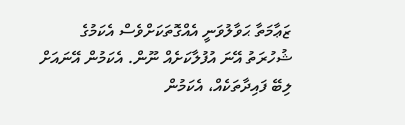ޒަޢާމަތާ ޙަވާލުވަނީ އެއްގޮތަކަށްވެސް އެކަމުގެ ޝުހުރަތު އޭނަ އުފުލާކަށެއް ނޫން. އެކަމުން އޭނައަށް ލިބޭ ފައިދާތަކެއް، އެކަމުން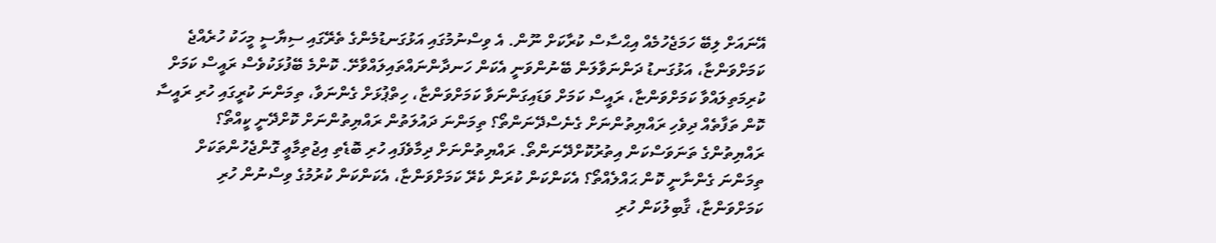އޭނައަށް ލިބޭ ހަމަޖެހުމެއް އިޙްސާސް ކުރާކަށް ނޫން. އެ ވިސްނުމުގައި އަޅުގަނޑުމެންގެ ތެރޭގައި ސިޔާސީ މީހަކު ހުރެއްޖެ ކަމަށްވަންޏާ، އަޅުގަނޑު ދަންނަވާލަން ބޭނުންވަނީ އެކަން ހަނދާންނައްތައިލައްވާށޭ. ކޮންމެ ބޭފުޅަކުވެސް ރައީސް ކަމަށް ކުރިމަތިލައްވާ ކަމަށްވަންޏާ، ރައީސް ކަމަށް ވަޑައިގަންނަވާ ކަމަށްވަންޏާ، ހިތްޕުޅަށް ގެންނަވާ، ތިމަންނަ ކުރީގައި ހުރި ރައީސާ ކޮން ތަފާތެއް ދިވެހި ރައްޔިތުންނަށް ގެނެސްދޭނަންތޯ؟ ތިމަންނަ ދައުލަތުން ރައްޔިތުންނަށް ކޮށްދޭނީ ކީއްތޯ؟ ރައްޔިތުންގެ ތަނަވަސްކަން އިތުރުކޮށްދޭނަންތޯ. ރައްޔިތުންނަށް ދިމާވެފައި ހުރި ބޮޑެތި އިޖުތިމާޢީ ގޮންޖެހުންތަކަށް ތިމަންނަ ގެންނާނީ ކޮން ޙައްލެއްތޯ؟ އެކަންކަން ކުރަން ކެރޭ ކަމަށްވަންޏާ، އެކަންކަން ކުރުމުގެ ވިސްނުން ހުރި ކަމަށްވަންޏާ، ޤާބިލުކަން ހުރި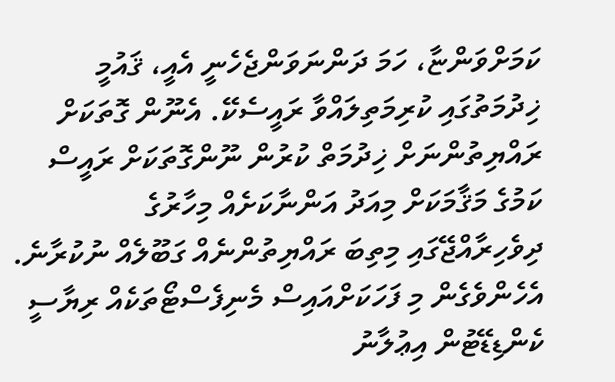ކަމަށްވަންޏާ، ހަމަ ދަންނަވަންޖެހެނީ އެއީ، ޤައުމީ ޚިދުމަތުގައި ކުރިމަތިލައްވާ ރައީސެކޭ. އެނޫން ގޮތަކަށް ރައްޔިތުންނަށް ޚިދުމަތް ކުރުން ނޫންގޮތަކަށް ރައީސް ކަމުގެ މަޤާމަކަށް މިއަދު އަންނާކަށެއް މިހާރުގެ ދިވެހިރާއްޖޭގައި މިތިބަ ރައްޔިތުންނެއް ގަބޫލެއް ނުކުރާނެ. އެހެންވެގެން މި ފަހަކަށްއައިސް މެނިފެސްޓޯތަކެއް ރިޔާސީ ކެންޑިޑޭޓުން އިޢުލާނު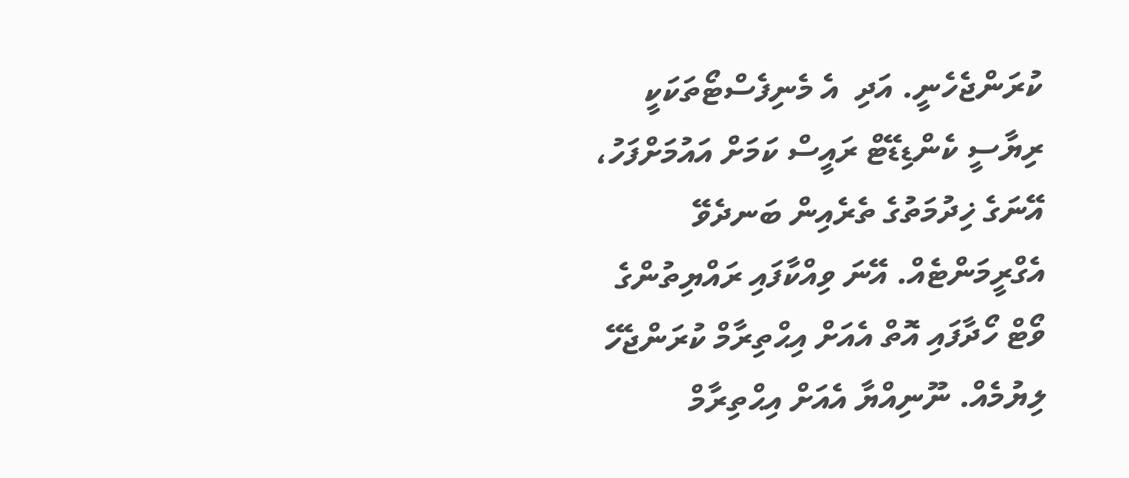ކުރަންޖެހެނީ. އަދި  އެ މެނިފެސްޓޯތަކަކީ ރިޔާސީ ކެންޑިޑޭޓް ރައީސް ކަމަށް އައުމަށްފަހު، އޭނަގެ ޚިދުމަތުގެ ތެރެއިން ބަނދެވޭ އެގްރީމަންޓެއް. އޭނަ ވިއްކާފައި ރައްޔިތުންގެ ވޯޓް ހޯދާފައި އޮތް އެއަށް އިޙްތިރާމް ކުރަންޖެހޭ ލިޔުމެއް. ނޫނިއްޔާ އެއަށް އިޙްތިރާމް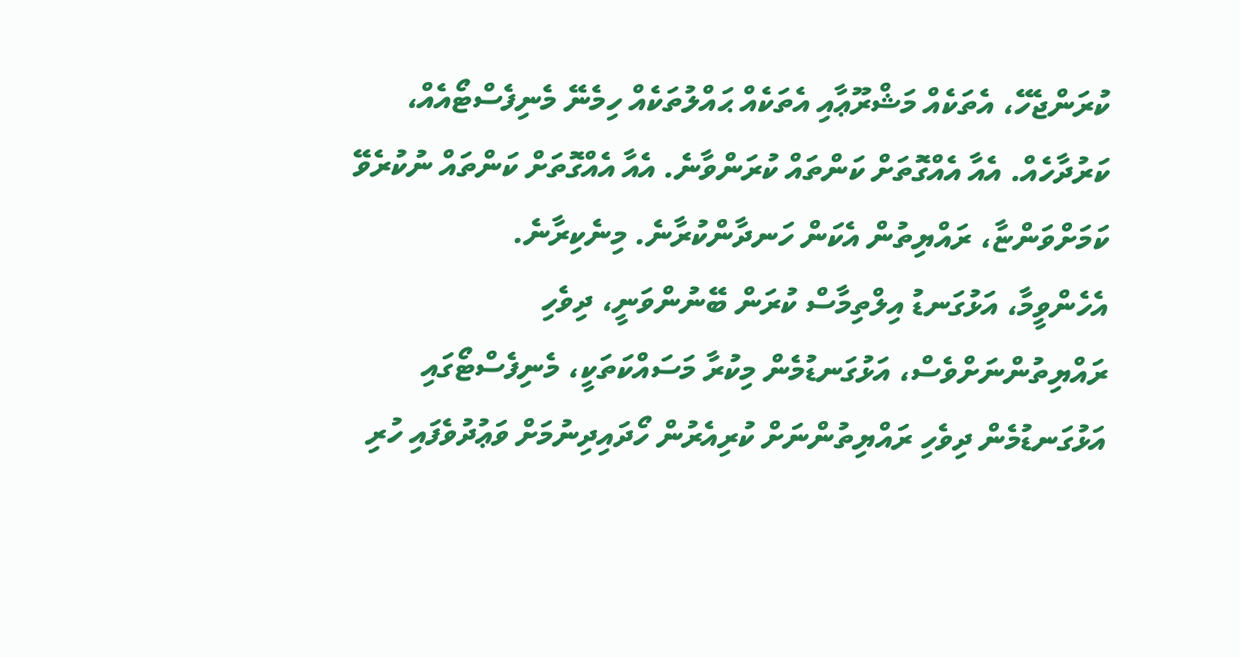ކުރަންޖެހޭ، އެތަކެއް މަޝްރޫޢާއި އެތަކެއް ޙައްލުތަކެއް ހިމެނޭ މެނިފެސްޓޯއެއް، ކަރުދާހެއް. އެއާ އެއްގޮތަށް ކަންތައް ކުރަންވާނެ. އެއާ އެއްގޮތަށް ކަންތައް ނުކުރެވޭ ކަމަށްވަންޏާ، ރައްޔިތުން އެކަން ހަނދާންކުރާނެ. މިނެކިރާނެ.
އެހެންވީމާ، އަޅުގަނޑު އިލްތިމާސް ކުރަން ބޭނުންވަނީ، ދިވެހި ރައްޔިތުންނަށްވެސް، އަޅުގަނޑުމެން މިކުރާ މަސައްކަތަކީ، މެނިފެސްޓޯގައި އަޅުގަނޑުމެން ދިވެހި ރައްޔިތުންނަށް ކުރިއެރުން ހޯދައިދިނުމަށް ވަޢުދުވެފައި ހުރި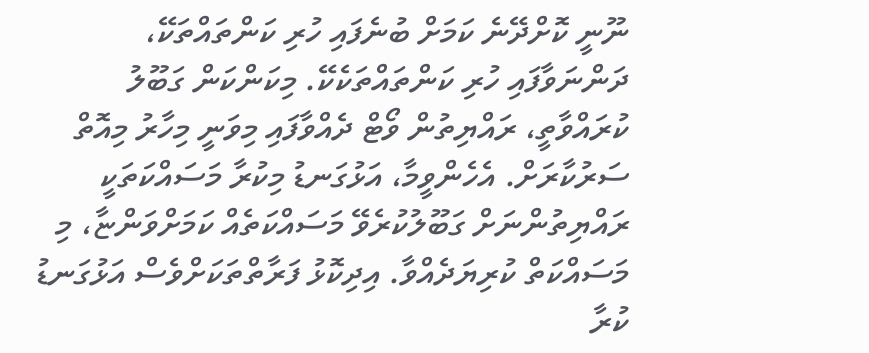ނޫނީ ކޮށްދޭނެ ކަމަށް ބުނެފައި ހުރި ކަންތައްތަކޭ، ދަންނަވާފައި ހުރި ކަންތައްތަކެކޭ. މިކަންކަން ގަބޫލު ކުރައްވާތީ، ރައްޔިތުން ވޯޓް ދެއްވާފައި މިވަނީ މިހާރު މިއޮތް ސަރުކާރަށް. އެހެންވީމާ، އަޅުގަނޑު މިކުރާ މަސައްކަތަކީ ރައްޔިތުންނަށް ގަބޫލުކުރެވޭ މަސައްކަތެއް ކަމަށްވަންޏާ، މި މަސައްކަތް ކުރިޔަދެއްވާ. އިދިކޮޅު ފަރާތްތަކަށްވެސް އަޅުގަނޑު ކުރާ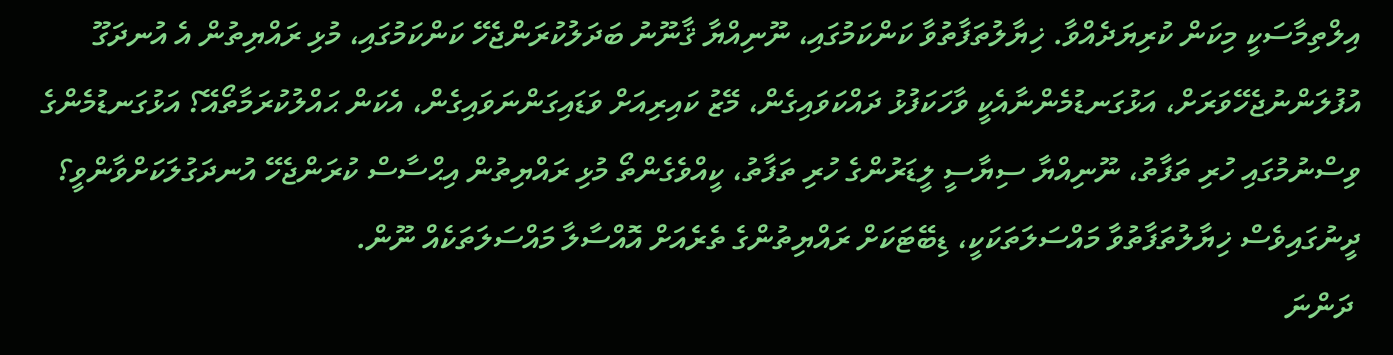އިލްތިމާސަކީ މިކަން ކުރިޔަދެއްވާ. ޚިޔާލުތަފާތުވާ ކަންކަމުގައި، ނޫނިއްޔާ ޤާނޫނު ބަދަލުކުރަންޖެހޭ ކަންކަމުގައި، މުޅި ރައްޔިތުން އެ އުނދަގޫ އުފުލަންނުޖެހޭވަރަށް، އަޅުގަނޑުމެންނާއެކީ ވާހަކަފުޅު ދައްކަވައިގެން، މޭޒު ކައިރިއަށް ވަޑައިގަންނަވައިގެން، އެކަން ޙައްލުކުރަމާތޯއޭ؟ އަޅުގަނޑުމެންގެ ވިސްނުމުގައި ހުރި ތަފާތު، ނޫނިއްޔާ ސިޔާސީ ލީޑަރުންގެ ހުރި ތަފާތު، ކީއްވެގެންތޯ މުޅި ރައްޔިތުން އިޙްސާސް ކުރަންޖެހޭ އުނދަގުލަކަށްވާންވީ؟ ދީނުގައިވެސް ޚިޔާލުތަފާތުވާ މައްސަލަތަކަކީ، ޑިބޭޓަކަށް ރައްޔިތުންގެ ތެރެއަށް އޮއްސާލާ މައްސަލަތަކެއް ނޫން.
 ދަންނަ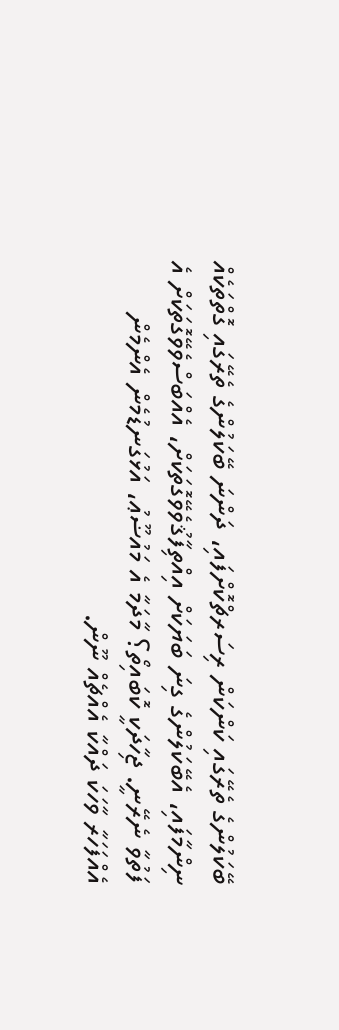ބޭކަލުންގެ ތެރޭގައި ކަންކަން ރިސަރޗްކޮށްފައި، ދަންނަ ބޭކަލުންގެ ތެރޭގައި ގޮތްތަކެއް ނިންމާފައި، އެބޭކަލުންގެ ގިނަ ބަޔަކަށް އިއްތިފާޤުވެވޭގޮތަކަށް، އެއްބަސްވެވޭގޮތަކަށް އެ ފަތުވާ ނެރޭނީ. ޖިހާދަކީ ކޮބައިތޯ؟ މާދަމާ އެ މައުޟޫޢު، އަޅުގަނޑުމެން އެންމެން އެއްފަހަރާ ވާހަކަ ދައްކާ އެއްޗެއް ނޫން.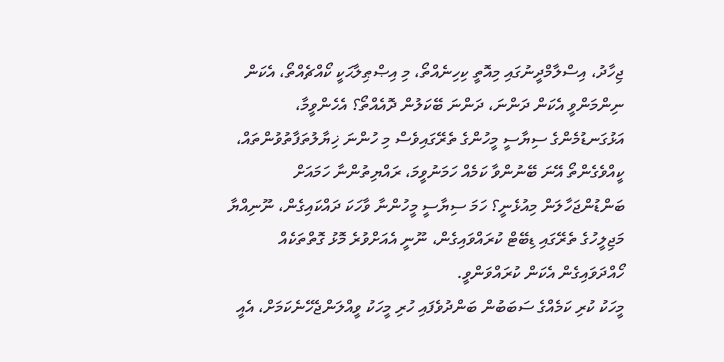ޖިހާދު، އިސްލާމްދީނުގައި މިއޮތީ ކިހިނެއްތޯ، މި އިޞްޠިލާޙަކީ ކޯއްޗެއްތޯ، އެކަން ނިންމަންވީ އެކަން ދަންނަ، ދަންނަ ބޭކަލުން ދޮއެއްތޯ؟ އެހެންވީމާ، އަޅުގަނޑުމެންގެ ސިޔާސީ މީހުންގެ ތެރޭގައިވެސް މި ހުންނަ ޚިޔާލުތަފާތުވުންތައް، ކީއްވެގެންތޯ އޭނަ ބޭނުންވާ ކަމެއް ހަމަނުވީމަ، ރައްޔިތުންނާ ހަމައަށް ބަންޑުންޖަހާލަން މިއުޅެނީ؟ ހަމަ ސިޔާސީ މީހުންނާ ވާހަކަ ދައްކައިގެން، ނޫނިއްޔާ މަޖިލީހުގެ ތެރޭގައި ޑިބޭޓް ކުރައްވައިގެން، ނޫނީ އެއަށްވުރެ މޮޅު ގޮތްތަކެއް ހޯއްދަވައިގެން އެކަން ކުރައްވަންވީ.
މީހަކު ކުރި ކަމެއްގެ ސަބަބުން ބަންދުވެފައި ހުރި މީހަކު ވީއްލަންޖެހޭނެކަމަށް، އެއީ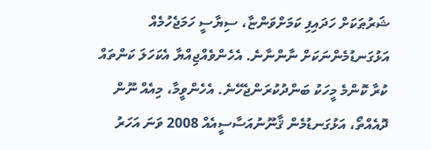ޝަރުޠަކަށް ހަދައިފި ކަމަށްވަންޏާ، ސިޔާސީ ހަމަޖެހުމެއް އަޅުގަނޑުމެންނަކަށް ނާންނާނެ. އެހެންވެއްޖިއްޔާ އެކަހަލަ ކަންތައް ކުރާ ކޮންމެ މީހަކު ބަންދުކުރަންޖެހޭނެ. އެހެންވީމާ، މިއެއް ނޫން ދޮއެއްތޯ، އަޅުގަނޑުމެން ޤާނޫނުއަސާސީއެއް 2008 ވަނަ އަހަރު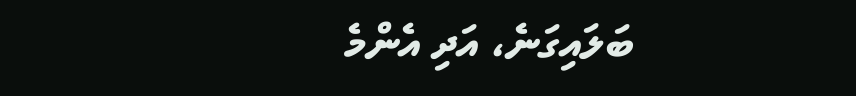ބަލައިގަނެ، އަދި އެންމެ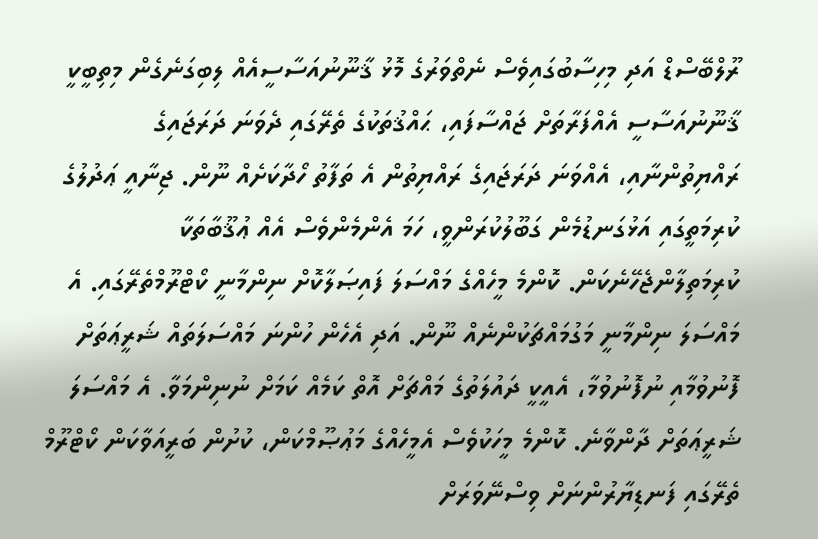ރޫލްބޭސްޑް އަދި މިހިސާބުގައިވެސް ނެތްވަރުގެ މޮޅު ޤާނޫނުއަސާސީއެއް ލިބިގަނެގެން މިތިބީކީ ޤާނޫނުއަސާސީ އެއްފަރާތަށް ޖައްސާފައި، ޙައްޤުތަކުގެ ތެރޭގައި ދެވަނަ ދަރަޖައިގެ ރައްޔިތުންނާއި، އެއްވަނަ ދަރަޖައިގެ ރައްޔިތުން އެ ތަފާތު ހޯދާކަށެއް ނޫން. ޖިނާއީ ޢަދުލުގެ ކުރިމަތީގައި އަޅުގަނޑުމެން ގަބޫލުކުރަންވީ، ހަމަ އެންމެންވެސް އެއް ޢުޤޫބާތަކާ ކުރިމަތިލާންޖެހޭނެކަން. ކޮންމެ މީހެއްގެ މައްސަލަ ފައިޞަލާކޮށް ނިންމާނީ ކޯޓްރޫމްތެރޭގައި. އެ މައްސަލަ ނިންމާނީ މަގުމައްޗަކުންނެއް ނޫން. އަދި އެހެން ހުންނަ މައްސަލަތައް ޝަރީޢަތަށް ފޮނުވުމާއި ނުފޮނުވުމާ، އެއީކީ ދައުލަތުގެ މައްޗަށް އޮތް ކަމެއް ކަމަށް ނުނިންމަވާ. އެ މައްސަލަ ޝަރީޢަތަށް ދާންވާނެ. ކޮންމެ މީހަކުވެސް އެމީހެއްގެ މަޢުޞޫމްކަން، ކުށުން ބަރީއަވާކަން ކޯޓްރޫމް ތެރޭގައި ފަނޑިޔާރުންނަށް ވިސްނޭވަރަށް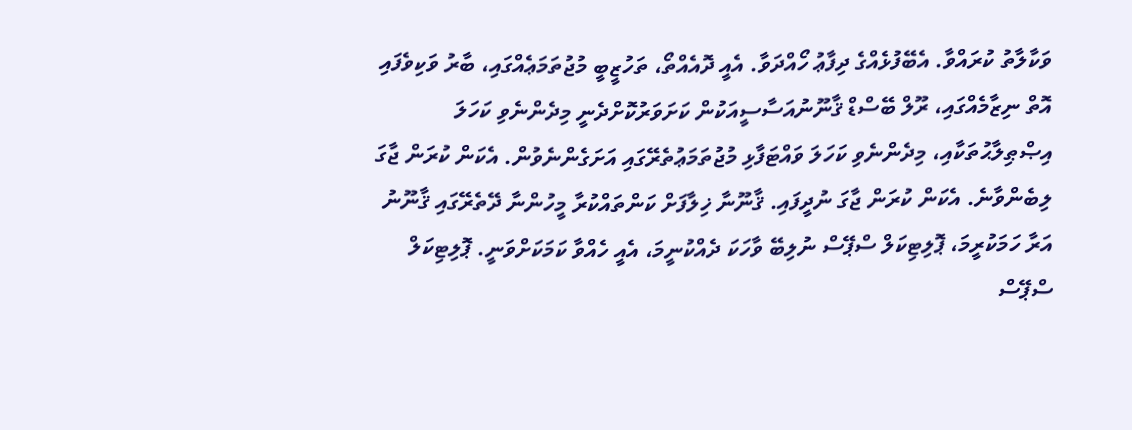ވަކާލާތު ކުރައްވާ. އެބޭފުޅެއްގެ ދިފާޢު ހޯއްދަވާ. އެއީ ދޮއެއްތޯ، ތަހުޒީބީ މުޖުތަމަޢެއްގައި، ބާރު ވަކިވެފައި އޮތް ނިޒާމެއްގައި، ރޫލް ބޭސްޑް ޤާނޫނުއަސާސީއަކުން ކަށަވަރުކޮށްދެނީ މިދެންނެވި ކަހަލަ އިޞްޠިލާޙުތަކާއި، މިދެންނެވި ކަހަލަ ވައްޓަފާޅި މުޖުތަމަޢުތެރޭގައި އަށަގެންނެވުން. އެކަން ކުރަން ޖާގަ ލިބެންވާނެ. އެކަން ކުރަން ޖާގަ ނުދީފައި. ޤާނޫނާ ޚިލާފަށް ކަންތައްކުރާ މީހުންނާ ދޭތެރޭގައި ޤާނޫނު އަރާ ހަމަކުރީމަ، ޕޮލިޓިކަލް ސްޕޭސް ނުލިބޭ ވާހަކަ ދެއްކުނީމަ، އެއީ ހެއްވާ ކަމަކަށްވަނީ. ޕޮލިޓިކަލް ސްޕޭސް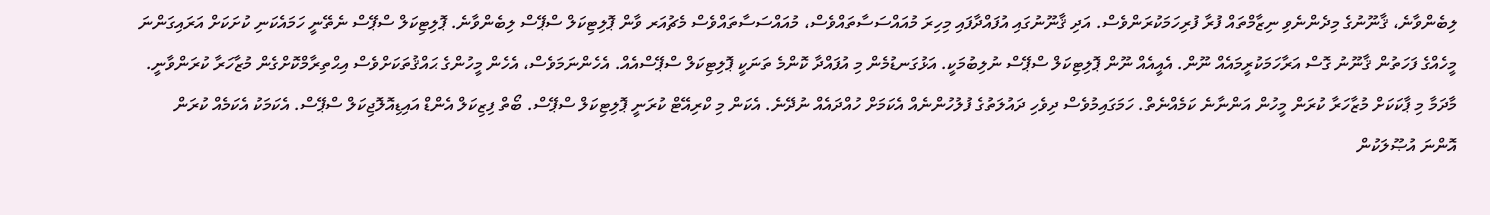ލިބެންވާނެ، ޤާނޫނުގެ މިދެންނެވި ނިޒާމްތައް ފުރާ ފުރިހަމަކުރަންވެސް. އަދި ޤާނޫނުގައި އުފައްދާފައި މިހިރަ މުއައްސަސާތައްވެސް، މުއައްސަސާތައްވެސް މެޗުއަރ ވާން ޕޮލިޓިކަލް ސްޕޭސް ލިބެންވާނެ. ޕޮލިޓިކަލް ސްޕޭސް ނެތޭނީ ހަމައެކަނި ކުށަކަށް އަރައިގަންނަ މީހެއްގެ ފަހަތުން ޤާނޫނު ގޮސް އަރާހަމަކުރީމައެއް ނޫން. އެއީއެއް ނޫން ޕޮލިޓިކަލް ސްޕޭސް ނުލިބުމަކީ. އަޅުގަނޑުމެން މި އުފައްދާ ކޮންމެ ތަނަކީ ޕޮލިޓިކަލް ސްޕޭސްއެއް. އެހެންނަމަވެސް، އެހެން މީހުންގެ ޙައްޤުތަކަށްވެސް އިޙްތިރާމްކޮށްގެން މުޒާހަރާ ކުރަންވާނީ. މާދަމާ މި ޕާކަކަށް މުޒާހަރާ ކުރަން މީހުން އަންނާނެ ކަމެއްނެތް. ހަމަގައިމުވެސް ދިވެހި ދައުލަތުގެ ފުލުހުންނެއް އެކަމަށް ހުއްދައެއް ނުދޭނެ. އެކަން މި ކްރިއޭޓް ކުރަނީ ޕޮލިޓިކަލް ސްޕޭސް. ބޯތް ފިޒިކަލް އެންޑް އައިޑިއޮލޮޖިކަލް ސްޕޭސް. އެކަމަކު އެކަމެއް ކުރަން އޮންނަ އުޞޫލަކުން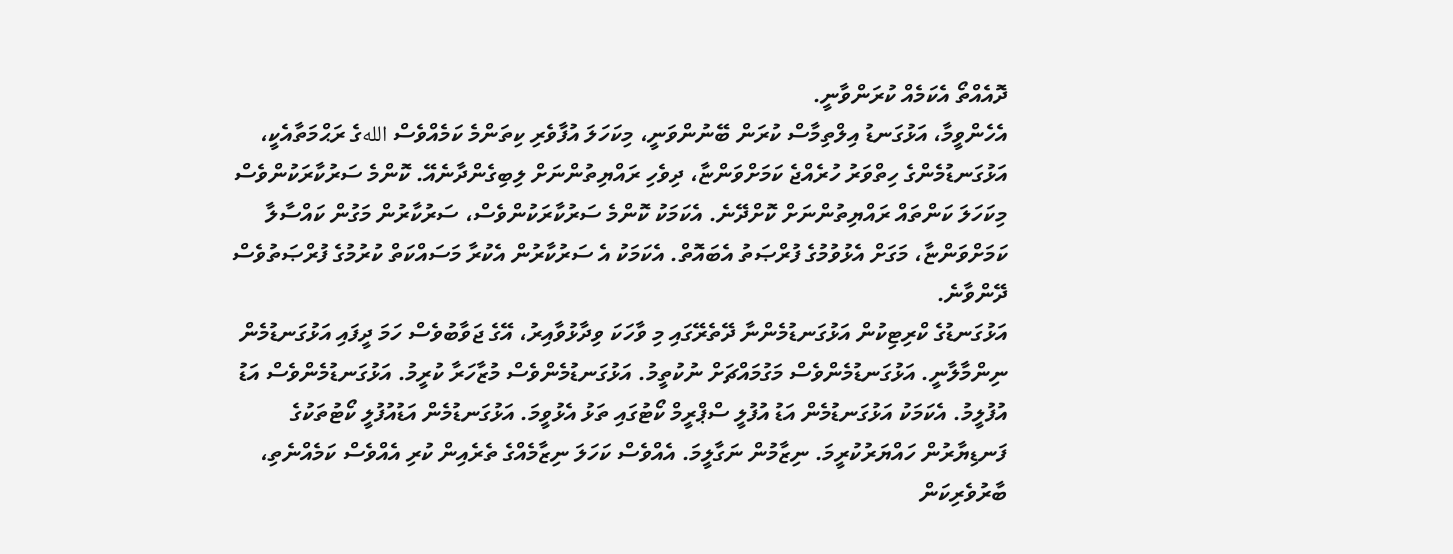ދޮއެއްތޯ އެކަމެއް ކުރަންވާނީ.
އެހެންވީމާ، އަޅުގަނޑު އިލްތިމާސް ކުރަން ބޭނުންވަނީ، މިކަހަލަ އުފާވެރި ކިތަންމެ ކަމެއްވެސް اللهގެ ރަޙްމަތާއެކީ، އަޅުގަނޑުމެންގެ ހިތްވަރު ހުރެއްޖެ ކަމަށްވަންޏާ، ދިވެހި ރައްޔިތުންނަށް ލިބިގެންދާނެއޭ. ކޮންމެ ސަރުކާރަކުންވެސް މިކަހަލަ ކަންތައް ރައްޔިތުންނަށް ކޮށްދޭނެ. އެކަމަކު ކޮންމެ ސަރުކާރަކުންވެސް، ސަރުކާރުން މަގުން ކައްސާލާ ކަމަށްވަންޏާ، މަގަށް އެޅުވުމުގެ ފުރްޞަތު އެބައޮތް. އެކަމަކު އެ ސަރުކާރުން އެކުރާ މަސައްކަތް ކުރުމުގެ ފުރްޞަތުވެސް ދޭންވާނެ.
އަޅުގަނޑުގެ ކްރިޓިކުން އަޅުގަނޑުމެންނާ ދޭތެރޭގައި މި ވާހަކަ ވިދާޅުވާއިރު، އޭގެ ޖަވާބުވެސް ހަމަ ދީފައި އަޅުގަނޑުމެން ނިންމާލާނީ. އަޅުގަނޑުމެންވެސް މަގުމައްޗަށް ނުކުތީމު. އަޅުގަނޑުމެންވެސް މުޒާހަރާ ކުރީމު. އަޅުގަނޑުމެންވެސް އަޑު އުފުލީމު. އެކަމަކު އަޅުގަނޑުމެން އަޑު އުފުލީ ސްޕްރީމް ކޯޓުގައި ތަޅު އެޅުވީމަ. އަޅުގަނޑުމެން އަޑުއުފުލީ ކޯޓުތަކުގެ ފަނޑިޔާރުން ހައްޔަރުކުރީމަ. ނިޒާމުން ނަގާލީމަ. އެއްވެސް ކަހަލަ ނިޒާމެއްގެ ތެރެއިން ކުރި އެއްވެސް ކަމެއްނެތި، ބާރުވެރިކަން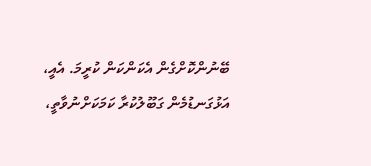ބޭނުންކޮށްގެން އެކަންކަން ކުރީމަ. އެއީ، އަޅުގަނޑުމެން ގަބޫލުކުރާ ކަމަކަށްނުވާތީ،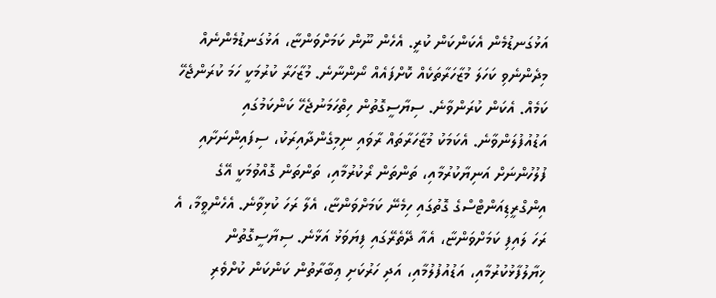އަޅުގަނޑުމެން އެކަންކަން ކުރީ. އެހެން ނޫން ކަމަށްވަންޏާ، އަޅުގަނޑުމެންނެއް މިދެންނެވި ކަހަލަ މުޒާހަރާތަކެއް ކޮށްފައެއް ނޯންނާނެ. މުޒާހަރާ ކުރުމަކީ ހަމަ ކުރަންޖެހޭ ކަމެއް. އެކަން ކުރަންވާނެ. ސިޔާސީގޮތުން ހިތްހަމަނުޖެހޭ ކަންކަމުގައި އަޑުއުފުލަންވާނެ. އެކަމަކު މުޒާހަރާތައް ރާވައި ނިމިގެންދާއިރަކު، ސިފައިންނަށާއި ފުލުހުންނަށް އަނިޔާކުރުމާއި، ތަންތަން ރޯކުރުމާއި، ތަންތަން ގޮއްވުމަކީ އޭގެ އިންގްރީޑިއަންޓްސްގެ ގޮތުގައި ހިމެނޭ ކަމަށްވަންޏާ، އެލާ ރަހަ ކުޅިވާނެ. އެހެންވީމާ، އެ ރަހަ ލައިފި ކަމަށްވަންޏާ، އެއާ ދޭތެރޭގައި ފިޔަވަޅު އަޅާނެ. ސިޔާސީގޮތުން ޚިޔާލުފާޅުކުރުމާއި، އަޑުއުފުލުމާއި، އަދި ހަރުކަށި ޢިބާރާތުން ކަންކަން ކުށްވެރި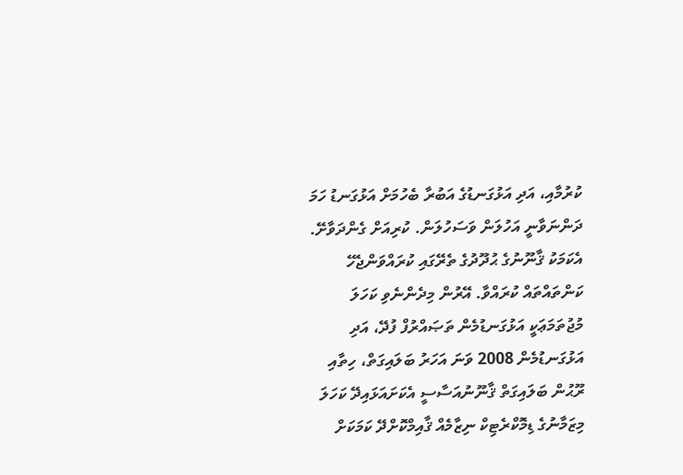ކުރުމާއި، އަދި އަޅުގަނޑުގެ އަބުރާ ބެހުމަށް އަޅުގަނޑު ހަމަ ދަންނަވާނީ އަހުލަން ވަސަހުލަން. ކުރިއަށް ގެންދަވާށޭ. އެކަމަކު ޤާނޫނުގެ ޙުދޫދުގެ ތެރޭގައި ކުރައްވަންޖެހޭ ކަންތައްތައް ކުރައްވާ. އޭރުން މިދެންނެވި ކަހަލަ މުޖުތަމަޢަކީ އަޅުގަނޑުމެން ތަޞައްރުފް ފުދޭ، އަދި އަޅުގަނޑުމެން 2008 ވަނަ އަހަރު ބަލައިގަތް، ހިތާއި ރޫޙުން ބަލައިގަތް ޤާނޫނުއަސާސީ އެކަށައަޅައިދޭ ކަހަލަ މިޒަމާނުގެ ޑިމޮކްރެޓިކް ނިޒާމެއް ޤާއިމްކޮށްދޭ ކަމަކަށް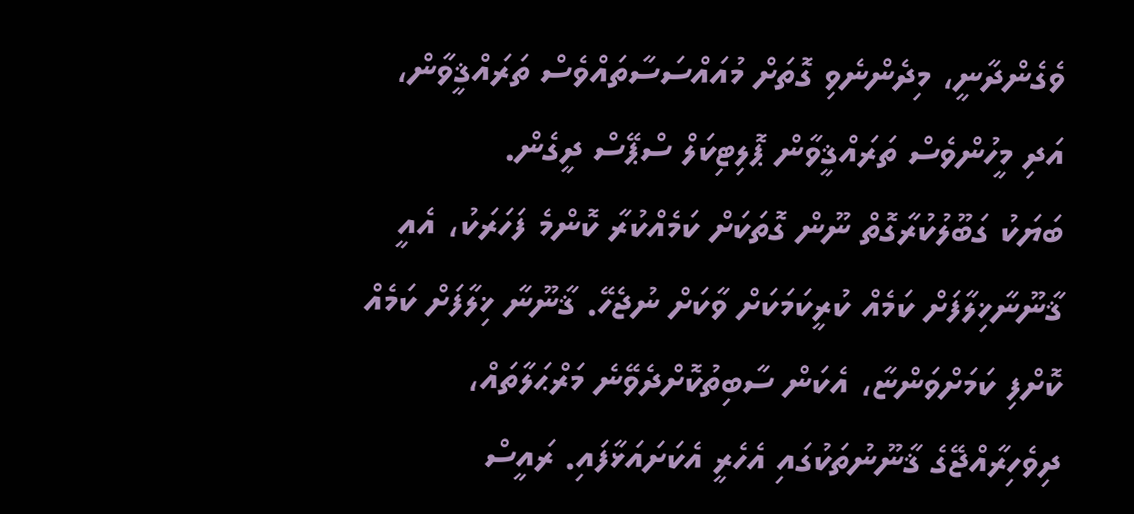ވެގެންދާނީ، މިދެންނެވި ގޮތަށް މުއައްސަސާތައްވެސް ތަރައްޤީވާން، އަދި މީހުންވެސް ތަރައްޤީވާން ޕޮލިޓިކަލް ސްޕޭސް ދީގެން.
ބަޔަކު ގަބޫލުކުރާގޮތް ނޫން ގޮތަކަށް ކަމެއްކުރާ ކޮންމެ ފަހަރަކު، އެއީ ޤާނޫނާޚިލާފަށް ކަމެއް ކުރީކަމަކަށް ވާކަށް ނުޖެހޭ. ޤާނޫނާ ޚިލާފަށް ކަމެއް ކޮށްފި ކަމަށްވަންޏާ، އެކަން ސާބިތުކޮށްދެވޭނެ މަރްޙަލާތައް، ދިވެހިރާއްޖޭގެ ޤާނޫނުތަކުގައި އެހެރީ އެކަށައަޅާފައި. ރައީސް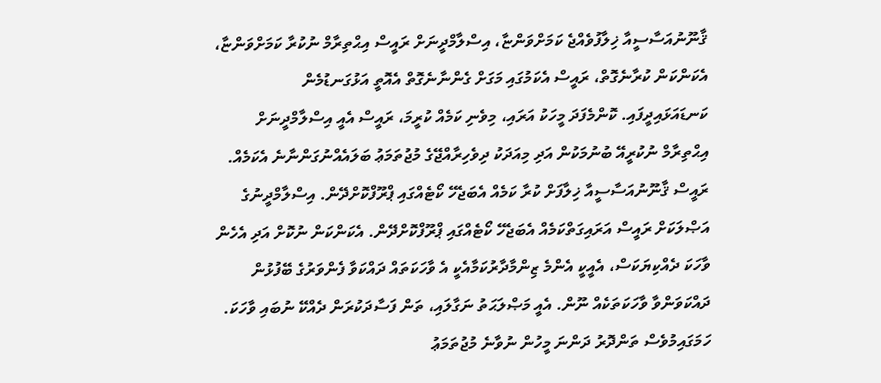ޤާނޫނުއަސާސީއާ ޚިލާފުވެއްޖެ ކަމަށްވަންޏާ، އިސްލާމްދީނަށް ރައީސް އިޙްތިރާމް ނުކުރާ ކަމަށްވަންޏާ، އެކަންކަން ކުރާނެގޮތް، ރައީސް އެކަމުގައި މަގަށް ގެންނާނެގޮތް އެއޮތީ އަޅުގަނޑުމެން ކަނޑައަޅައިދީފައި. ކޮންމެފަދަ މީހަކު އަރައި، މިވެނި ކަމެއް ކުރީމަ، ރައީސް އެއީ އިސްލާމްދީނަށް އިޙްތިރާމް ނުކުރީއޭ ބުނުމަކުން އަދި މިއަދަކު ދިވެހިރާއްޖޭގެ މުޖުތަމަޢު ބަލައެއްނުގަންނާނެ އެކަމެއް. ރައީސް ޤާނޫނުއަސާސީއާ ޚިލާފަށް ކުރާ ކަމެއް އެބަޖެހޭ ކޯޓެއްގައި ޕްރޫފްކޮށްދޭން. އިސްލާމްދީނުގެ އަޞްލަކަށް ރައީސް އަރައިގަތްކަމެއް އެބަޖެހޭ ކޯޓެއްގައި ޕްރޫފްކޮށްދޭން. އެކަންކަން ނުކޮށް އަދި އެހެން ވާހަކަ ދެއްކިޔަކަސް، އެއީކީ އެންމެ ޒިންމާދާރުކަމާއެކީ އެ ވާހަކަތައް ދައްކަވާ ފެންވަރުގެ ބޭފުޅުން ދައްކަވަންވާ ވާހަކަތަކެއް ނޫން. އެއީ މަޞްލަޙަތު ނަގާލައި، ތަން ފަސާދަކުރަން ދެއްކޭ ނުބައި ވާހަކަ. ހަމަގައިމުވެސް ތަންދޮރު ދަންނަ މީހުން ނުވާނެ މުޖުތަމަޢު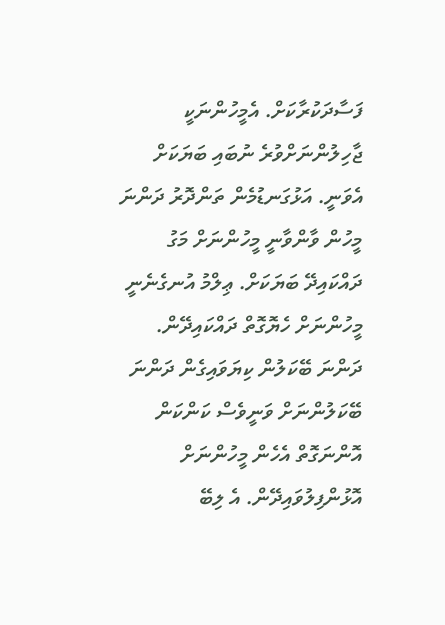ފަސާދަކުރާކަށް. އެމީހުންނަކީ ޖާހިލުންނަށްވުރެ ނުބައި ބަޔަކަށް އެވަނީ. އަޅުގަނޑުމެން ތަންދޮރު ދަންނަ މީހުން ވާންވާނީ މީހުންނަށް މަގު ދައްކައިދޭ ބަޔަކަށް. ޢިލްމު އުނގެނެނީ މީހުންނަށް ހެޔޮގޮތް ދައްކައިދޭން. ދަންނަ ބޭކަލުން ކިޔަވައިގެން ދަންނަ ބޭކަލުންނަށް ވަނީވެސް ކަންކަން އޮންނަގޮތް އެހެން މީހުންނަށް އޮޅުންފިލުވައިދޭން. އެ ލިބޭ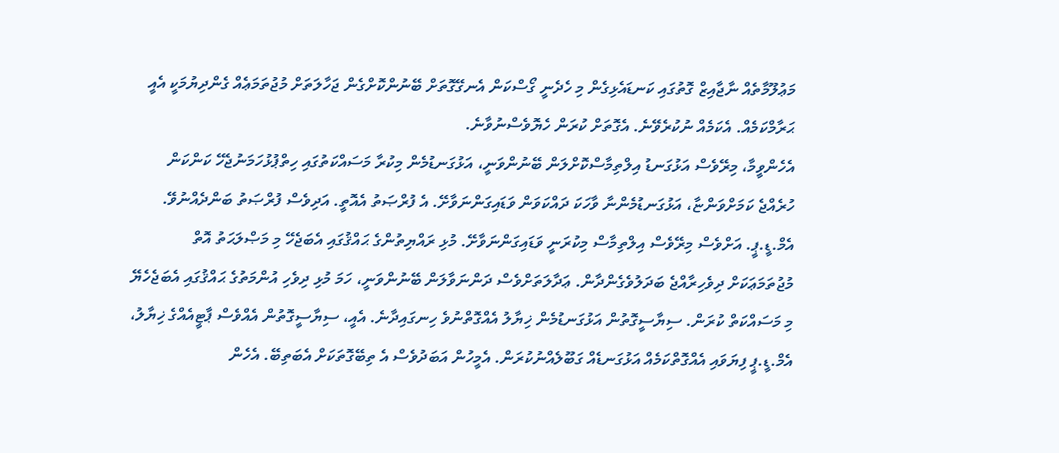މަޢުލޫމާތެއް ނާޖާއިޒް ގޮތުގައި ކަނޑައެޅިގެން މި ހެދެނީ ގޯސްކަން އެނގޭގޮތަށް ބޭނުންކޮށްގެން ޖަހާލަތަށް މުޖުތަމަޢެއް ގެންދިޔުމަކީ އެއީ ޙަރާމްކަމެއް. އެކަމެއް ނުކުރެވޭނެ. އެގޮތަށް ކުރަން ހެޔޮވެސްނުވާނެ.
އެހެންވީމާ، މިރޭވެސް އަޅުގަނޑު އިލްތިމާސްކޮށްލަން ބޭނުންވަނީ، އަޅުގަނޑުމެން މިކުރާ މަސައްކަތުގައި ހިތްޕުޅުހަމަނުޖެހޭ ކަންކަން ހުރެއްޖެ ކަމަށްވަންޏާ، އަޅުގަނޑުމެންނާ ވާހަކަ ދައްކަވަން ވަޑައިގަންނަވާށޭ. އެ ފުރްޞަތު އެއޮތީ. އަދިވެސް ފުރްޞަތު ބަންދެއްނުވޭ. އެމް.ޑީ.ޕީ. އަށްވެސް މިރޭވެސް އިލްތިމާސް މިކުރަނީ ވަޑައިގަންނަވާށޭ. މުޅި ރައްޔިތުންގެ ޙައްޤުގައި އެބަޖެހޭ މި މަޞްލަޙަތު އޮތް މުޖުތަމަޢަކަށް ދިވެހިރާއްޖެ ބަދަލުވެގެންދާން. ޢަދާލަތަށްވެސް ދަންނަވާލަން ބޭނުންވަނީ، ހަމަ މުޅި ދިވެހި އުންމަތުގެ ޙައްޤުގައި އެބަޖެހެޔޭ މި މަސައްކަތް ކުރަން. ސިޔާސީގޮތުން އަޅުގަނޑުމެން ޚިޔާލު އެއްގޮތްނުވެ ހިނގައިދާނެ. އެއީ، ސިޔާސީގޮތުން އެއްވެސް ޕާޓީއެއްގެ ޚިޔާލު، އެމް.ޑީ.ޕީ ފިޔަވައި އެއްގޮތްކަމެއް އަޅުގަނޑެއް ގަބޫލެއްނުކުރަން. އެމީހުން އަބަދުވެސް އެ ތިބޭގޮތަކަށް އެބަތިބޭ. އެހެން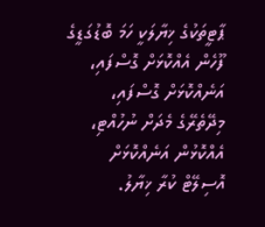ޕާޓީތަކުގެ ޚިޔާލަކީ ހަމަ ބޮޑުގަޑީގެ ފޫހެން އެއްކޮޅަށް ގޮސްފައި، އަނެއްކޮޅަށް ގޮސްފައި، މިދޭތެރޭގެ މެދަށް ނުހުއްޓި، އެއްކޮޅުން އަނެއްކޮޅަށް އޮސިލޭޓް ކުރާ ޚިޔާލު.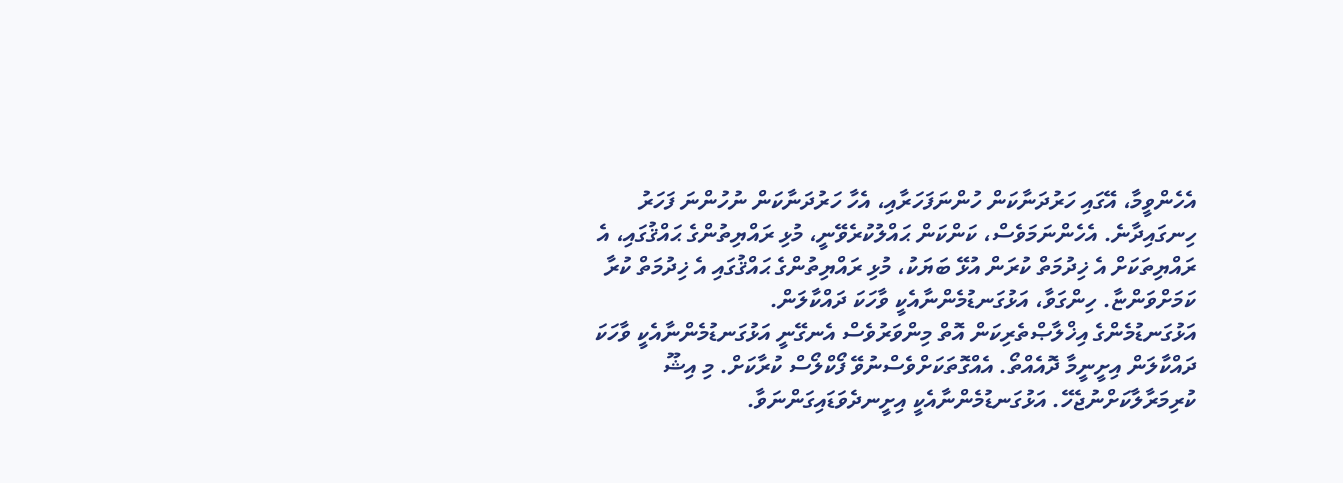އެހެންވީމާ، އޭގައި ހަރުދަނާކަން ހުންނަފަހަރާއި، އެހާ ހަރުދަނާކަން ނުހުންނަ ފަހަރު ހިނގައިދާނެ. އެހެންނަމަވެސް، ކަންކަން ޙައްލުކުރެވޭނީ، މުޅި ރައްޔިތުންގެ ޙައްޤުގައި، އެ ރައްޔިތަކަށް އެ ޚިދުމަތް ކުރަން އުޅޭ ބަޔަކު، މުޅި ރައްޔިތުންގެ ޙައްޤުގައި އެ ޚިދުމަތް ކުރާ ކަމަށްވަންޏާ. ހިންގަވާ، އަޅުގަނޑުމެންނާއެކީ ވާހަކަ ދައްކާލަން.
އަޅުގަނޑުމެންގެ އިޚްލާޞްތެރިކަން އޮތް މިންވަރުވެސް އެނގޭނީ އަޅުގަނޑުމެންނާއެކީ ވާހަކަ ދައްކާލަން އިށީނީމާ ދޮއެއްތޯ. އެއްގޮތަކަށްވެސްނުވޭ ފޯކްލޯސް ކުރާކަށް. މި އިޝޫ ކުރިމަރާލާކަށްނުޖެހޭ. އަޅުގަނޑުމެންނާއެކީ އިށީނދެވަޑައިގަންނަވާ.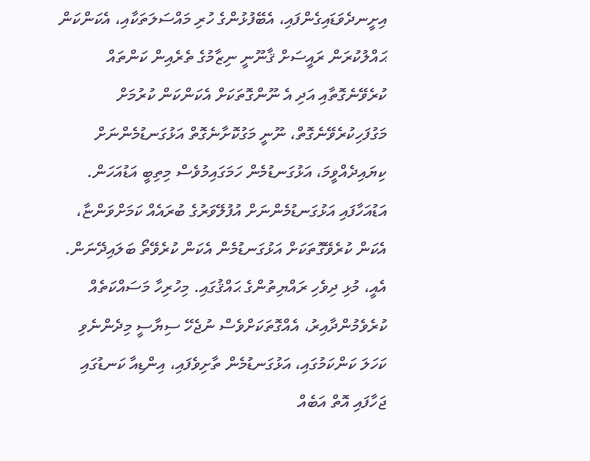އިށީނދެވަޑައިގެންފައި، އެބޭފުޅުންގެ ހުރި މައްސަލަތަކާއި، އެކަންކަން ޙައްލުކުރަން ރައީސަށް ޤާނޫނީ ނިޒާމުގެ ތެރެއިން ކަންތައް ކުރެވޭނެގޮތާއި އަދި އެ ނޫންގޮތަކަށް އެކަންކަން ކުރުމަށް މަގުފަހިކުރެވޭނެގޮތް، ނޫނީ މަގުކޮށާނެގޮތް އަޅުގަނޑުމެންނަށް ކިޔައިދެއްވީމަ، އަޅުގަނޑުމެން ހަމަގައިމުވެސް މިތިބީ އަޑުއަހަން. އަޑުއަހާފައި އަޅުގަނޑުމެންނަށް އުފުލޭވަރުގެ ބުރައެއް ކަމަށްވަންޏާ، އެކަން ކުރެވޭގޮތަކަށް އަޅުގަނޑުމެން އެކަން ކުރެވޭތޯ ބަލައިދޭނަން. އެއީ، މުޅި ދިވެހި ރައްޔިތުންގެ ޙައްޤުގައި. މިހުރިހާ މަސައްކަތެއް ކުރެވެމުންދާއިރު، އެއްގޮތަކަށްވެސް ނުޖެހޭ ސިޔާސީ މިދެންނެވި ކަހަލަ ކަންކަމުގައި، އަޅުގަނޑުމެން ތާށިވެފައި، އިންޑިއާ ކަނޑުގައި ޖަހާފައި އޮތް އަބެއް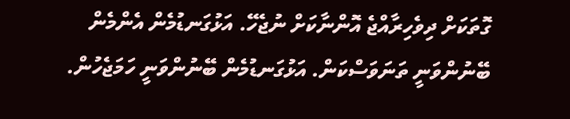ގޮތަކަށް ދިވެހިރާއްޖެ އޮންނާކަށް ނުޖެހޭ. އަޅުގަނޑުމެން އެންމެން ބޭނުންވަނީ ތަނަވަސްކަން. އަޅުގަނޑުމެން ބޭނުންވަނީ ހަމަޖެހުން.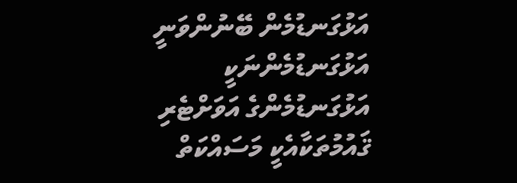އަޅުގަނޑުމެން ބޭނުންވަނީ އަޅުގަނޑުމެންނަކީ އަޅުގަނޑުމެންގެ އަވަށްޓެރި ޤައުމުތަކާއެކީ މަސައްކަތް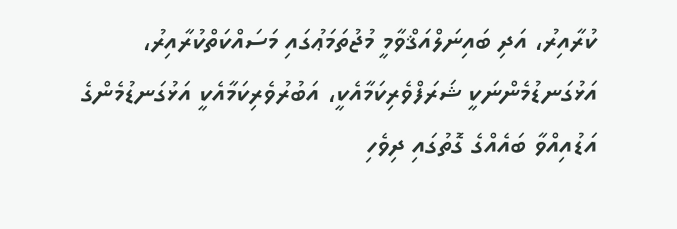ކުރާއިރު، އަދި ބައިނަލްއަޤްވާމީ މުޖުތަމަޢުގައި މަސައްކަތްކުރާއިރު، އަޅުގަނޑުމެންނަކީ ޝަރަފްވެރިކަމާއެކީ، އަބުރުވެރިކަމާއެކީ އަޅުގަނޑުމެންގެ އަޑުއިއްވާ ބައެއްގެ ގޮތުގައި ދިވެހި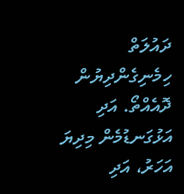ދައުލަތް ހިމެނިގެންދިޔުން ދޮއެއްތޯ. އަދި އަޅުގަނޑުމެން މިދިޔަ އަހަރު، އަދި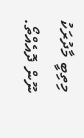މިތިބީ މާދުރަކު ނޫން ދޮއެއްތޯ.